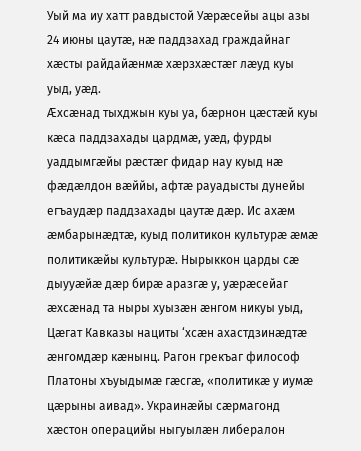Уый ма иу хатт равдыстой Уӕрӕсейы ацы азы 24 июны цаутӕ, нӕ паддзахад граждайнаг хӕсты райдайӕнмӕ хӕрзхӕстӕг лӕуд куы уыд, уӕд.
Ӕхсӕнад тыхджын куы уа, бӕрнон цӕстӕй куы кӕса паддзахады цардмӕ, уӕд, фурды уаддымгӕйы рӕстӕг фидар нау куыд нӕ фӕдӕлдон вӕййы, афтӕ рауадысты дунейы егъаудӕр паддзахады цаутӕ дӕр. Ис ахӕм ӕмбарынӕдтӕ, куыд политикон культурӕ ӕмӕ политикӕйы культурӕ. Нырыккон царды сӕ дыууӕйӕ дӕр бирӕ аразгӕ у, уӕрӕсейаг ӕхсӕнад та ныры хуызӕн ӕнгом никуы уыд, Цӕгат Кавказы нациты ‘хсӕн ахастдзинӕдтӕ ӕнгомдӕр кӕнынц. Рагон грекъаг философ Платоны хъуыдымӕ гӕсгӕ, «политикӕ у иумӕ цӕрыны аивад». Украинӕйы сӕрмагонд хӕстон операцийы ныгуылӕн либералон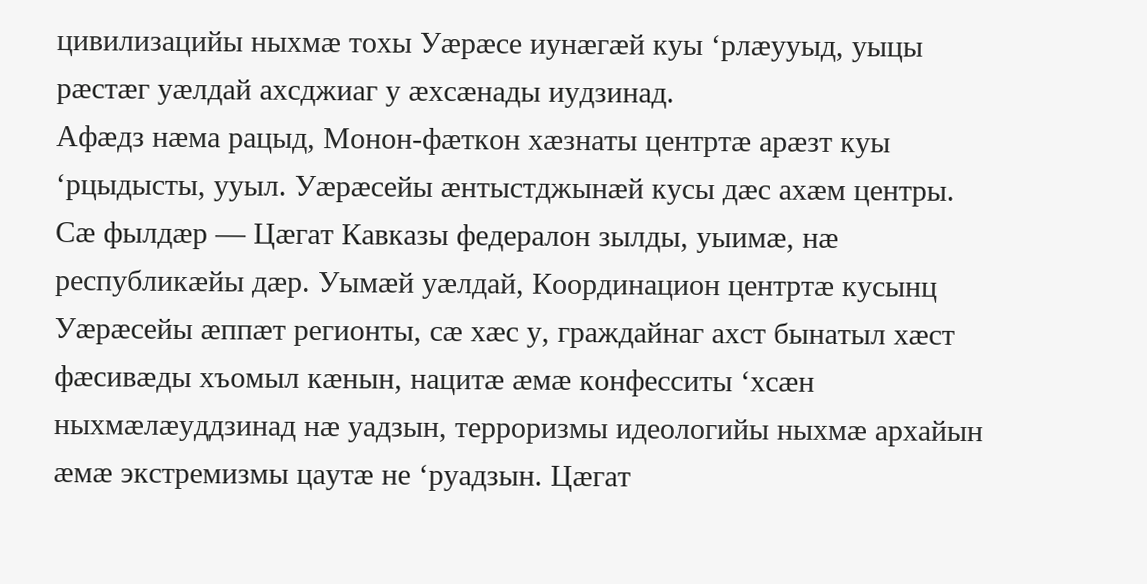цивилизацийы ныхмӕ тохы Уӕрӕсе иунӕгӕй куы ‘рлӕууыд, уыцы рӕстӕг уӕлдай ахсджиаг у ӕхсӕнады иудзинад.
Афӕдз нӕма рацыд, Монон-фӕткон хӕзнаты центртӕ арӕзт куы ‘рцыдысты, ууыл. Уӕрӕсейы ӕнтыстджынӕй кусы дӕс ахӕм центры. Сӕ фылдӕр — Цӕгат Кавказы федералон зылды, уыимӕ, нӕ республикӕйы дӕр. Уымӕй уӕлдай, Координацион центртӕ кусынц Уӕрӕсейы ӕппӕт регионты, сӕ хӕс у, граждайнаг ахст бынатыл хӕст фӕсивӕды хъомыл кӕнын, нацитӕ ӕмӕ конфесситы ‘хсӕн ныхмӕлӕуддзинад нӕ уадзын, терроризмы идеологийы ныхмӕ архайын ӕмӕ экстремизмы цаутӕ не ‘руадзын. Цӕгат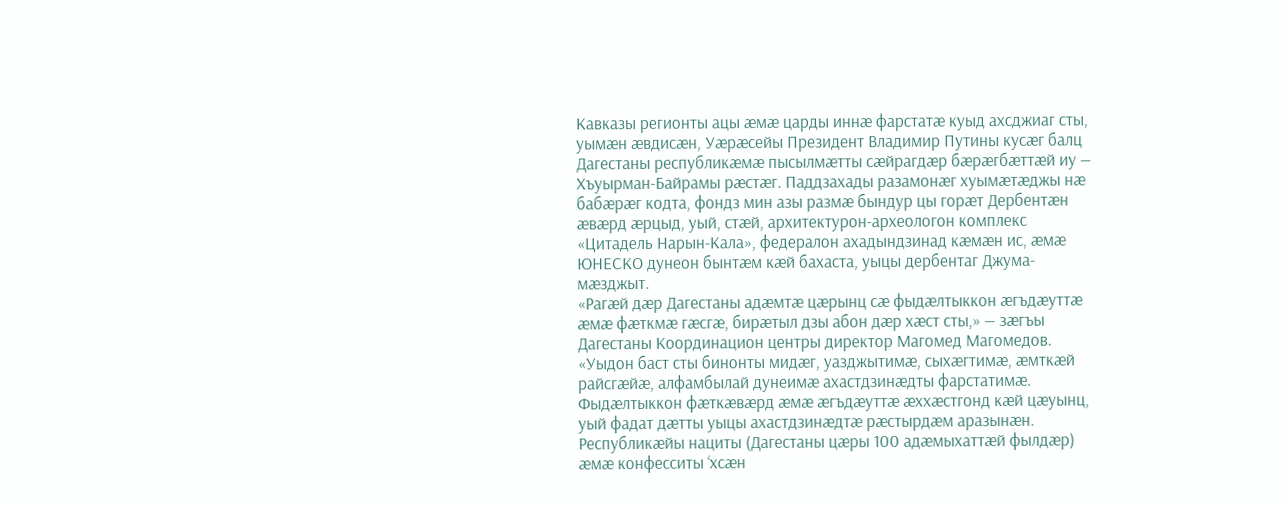Кавказы регионты ацы ӕмӕ царды иннӕ фарстатӕ куыд ахсджиаг сты, уымӕн ӕвдисӕн, Уӕрӕсейы Президент Владимир Путины кусӕг балц Дагестаны республикӕмӕ пысылмӕтты сӕйрагдӕр бӕрӕгбӕттӕй иу — Хъуырман-Байрамы рӕстӕг. Паддзахады разамонӕг хуымӕтӕджы нӕ бабӕрӕг кодта, фондз мин азы размӕ бындур цы горӕт Дербентӕн ӕвӕрд ӕрцыд, уый, стӕй, архитектурон-археологон комплекс «Цитадель Нарын-Кала», федералон ахадындзинад кӕмӕн ис, ӕмӕ ЮНЕСКО дунеон бынтӕм кӕй бахаста, уыцы дербентаг Джума-мӕзджыт.
«Рагӕй дӕр Дагестаны адӕмтӕ цӕрынц сӕ фыдӕлтыккон ӕгъдӕуттӕ ӕмӕ фӕткмӕ гӕсгӕ, бирӕтыл дзы абон дӕр хӕст сты,» — зӕгъы Дагестаны Координацион центры директор Магомед Магомедов. «Уыдон баст сты бинонты мидӕг, уазджытимӕ, сыхӕгтимӕ, ӕмткӕй райсгӕйӕ, алфамбылай дунеимӕ ахастдзинӕдты фарстатимӕ. Фыдӕлтыккон фӕткӕвӕрд ӕмӕ ӕгъдӕуттӕ ӕххӕстгонд кӕй цӕуынц, уый фадат дӕтты уыцы ахастдзинӕдтӕ рӕстырдӕм аразынӕн. Республикӕйы нациты (Дагестаны цӕры 100 адӕмыхаттӕй фылдӕр) ӕмӕ конфесситы ‘хсӕн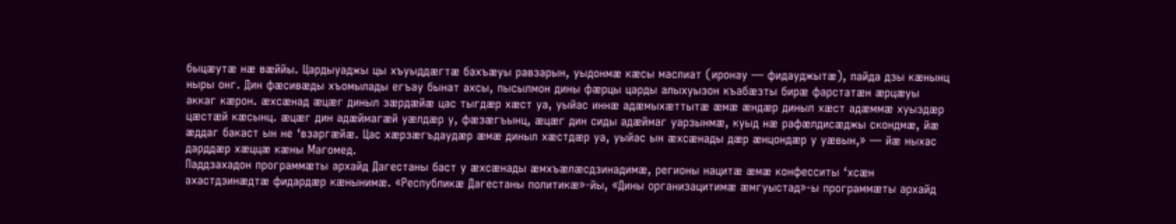быцӕутӕ нӕ вӕййы. Цардыуаджы цы хъуыддӕгтӕ бахъӕуы равзарын, уыдонмӕ кӕсы маслиат (иронау — фидауджытӕ), пайда дзы кӕнынц ныры онг. Дин фӕсивӕды хъомылады егъау бынат ахсы, пысылмон дины фӕрцы царды алыхуызон къабӕзты бирӕ фарстатӕн ӕрцӕуы аккаг кӕрон. ӕхсӕнад ӕцӕг диныл зӕрдӕйӕ цас тыгдӕр хӕст уа, уыйас иннӕ адӕмыхӕттытӕ ӕмӕ ӕндӕр диныл хӕст адӕммӕ хуыздӕр цӕстӕй кӕсынц. ӕцӕг дин адӕймагӕй уӕлдӕр у, фӕзӕгъынц, ӕцӕг дин сиды адӕймаг уарзынмӕ, куыд нӕ рафӕлдисӕджы скондмӕ, йӕ ӕддаг бакаст ын не ‘взаргӕйӕ. Цас хӕрзӕгъдаудӕр ӕмӕ диныл хӕстдӕр уа, уыйас ын ӕхсӕнады дӕр ӕнцондӕр у уӕвын,» — йӕ ныхас дарддӕр хӕццӕ кӕны Магомед.
Паддзахадон программӕты архайд Дагестаны баст у ӕхсӕнады ӕмхъӕлӕсдзинадимӕ, регионы нацитӕ ӕмӕ конфесситы ‘хсӕн ахастдзинӕдтӕ фидардӕр кӕнынимӕ. «Республикӕ Дагестаны политикӕ»-йы, «Дины организацитимӕ ӕмгуыстад»-ы программӕты архайд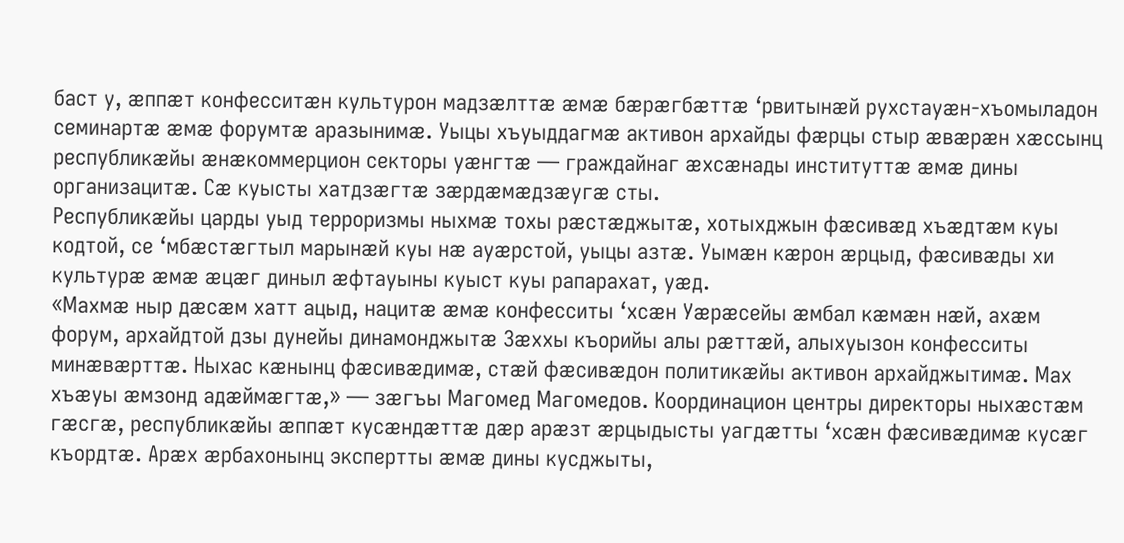баст у, ӕппӕт конфесситӕн культурон мадзӕлттӕ ӕмӕ бӕрӕгбӕттӕ ‘рвитынӕй рухстауӕн-хъомыладон семинартӕ ӕмӕ форумтӕ аразынимӕ. Уыцы хъуыддагмӕ активон архайды фӕрцы стыр ӕвӕрӕн хӕссынц республикӕйы ӕнӕкоммерцион секторы уӕнгтӕ — граждайнаг ӕхсӕнады институттӕ ӕмӕ дины организацитӕ. Сӕ куысты хатдзӕгтӕ зӕрдӕмӕдзӕугӕ сты.
Республикӕйы царды уыд терроризмы ныхмӕ тохы рӕстӕджытӕ, хотыхджын фӕсивӕд хъӕдтӕм куы кодтой, се ‘мбӕстӕгтыл марынӕй куы нӕ ауӕрстой, уыцы азтӕ. Уымӕн кӕрон ӕрцыд, фӕсивӕды хи культурӕ ӕмӕ ӕцӕг диныл ӕфтауыны куыст куы рапарахат, уӕд.
«Махмӕ ныр дӕсӕм хатт ацыд, нацитӕ ӕмӕ конфесситы ‘хсӕн Уӕрӕсейы ӕмбал кӕмӕн нӕй, ахӕм форум, архайдтой дзы дунейы динамонджытӕ Зӕххы къорийы алы рӕттӕй, алыхуызон конфесситы минӕвӕрттӕ. Ныхас кӕнынц фӕсивӕдимӕ, стӕй фӕсивӕдон политикӕйы активон архайджытимӕ. Мах хъӕуы ӕмзонд адӕймӕгтӕ,» — зӕгъы Магомед Магомедов. Координацион центры директоры ныхӕстӕм гӕсгӕ, республикӕйы ӕппӕт кусӕндӕттӕ дӕр арӕзт ӕрцыдысты уагдӕтты ‘хсӕн фӕсивӕдимӕ кусӕг къордтӕ. Арӕх ӕрбахонынц экспертты ӕмӕ дины кусджыты,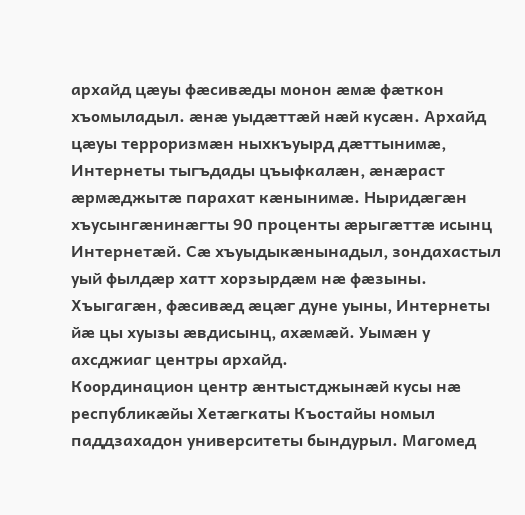архайд цӕуы фӕсивӕды монон ӕмӕ фӕткон хъомыладыл. ӕнӕ уыдӕттӕй нӕй кусӕн. Архайд цӕуы терроризмӕн ныхкъуырд дӕттынимӕ, Интернеты тыгъдады цъыфкалӕн, ӕнӕраст ӕрмӕджытӕ парахат кӕнынимӕ. Ныридӕгӕн хъусынгӕнинӕгты 90 проценты ӕрыгӕттӕ исынц Интернетӕй. Сӕ хъуыдыкӕнынадыл, зондахастыл уый фылдӕр хатт хорзырдӕм нӕ фӕзыны. Хъыгагӕн, фӕсивӕд ӕцӕг дуне уыны, Интернеты йӕ цы хуызы ӕвдисынц, ахӕмӕй. Уымӕн у ахсджиаг центры архайд.
Координацион центр ӕнтыстджынӕй кусы нӕ республикӕйы Хетӕгкаты Къостайы номыл паддзахадон университеты бындурыл. Магомед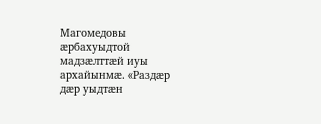Магомедовы ӕрбахуыдтой мадзӕлттӕй иуы архайынмӕ. «Раздӕр дӕр уыдтӕн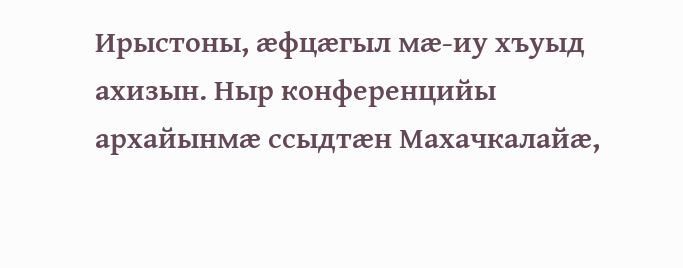Ирыстоны, ӕфцӕгыл мӕ-иу хъуыд ахизын. Ныр конференцийы архайынмӕ ссыдтӕн Махачкалайӕ,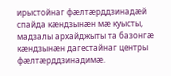ирыстойнаг фӕлтӕрддзинадӕй спайда кӕндзынӕн мӕ куысты, мадзалы архайджыты та базонгӕ кӕндзынӕн дагестайнаг центры фӕлтӕрддзинадимӕ.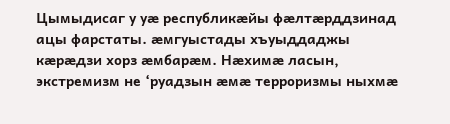Цымыдисаг у уӕ республикӕйы фӕлтӕрддзинад ацы фарстаты. ӕмгуыстады хъуыддаджы кӕрӕдзи хорз ӕмбарӕм. Нӕхимӕ ласын, экстремизм не ‘руадзын ӕмӕ терроризмы ныхмӕ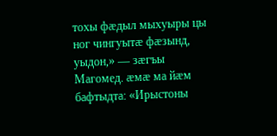тохы фӕдыл мыхуыры цы ног чингуытӕ фӕзынд, уыдон,» — зӕгъы Магомед. ӕмӕ ма йӕм бафтыдта: «Ирыстоны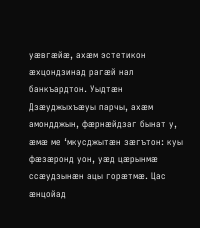уӕвгӕйӕ, ахӕм эстетикон ӕхцондзинад рагӕй нал банкъардтон. Уыдтӕн Дзӕуджыхъӕуы парчы, ахӕм амондджын, фӕрнӕйдзаг бынат у, ӕмӕ ме ‘мкусджытӕн зӕгътон: куы фӕзӕронд уон, уӕд цӕрынмӕ ссӕудзынӕн ацы горӕтмӕ. Цас ӕнцойад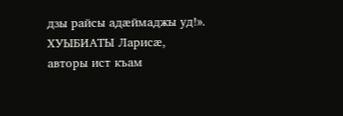дзы райсы адӕймаджы уд!».
ХУЫБИАТЫ Ларисӕ,
авторы ист къам